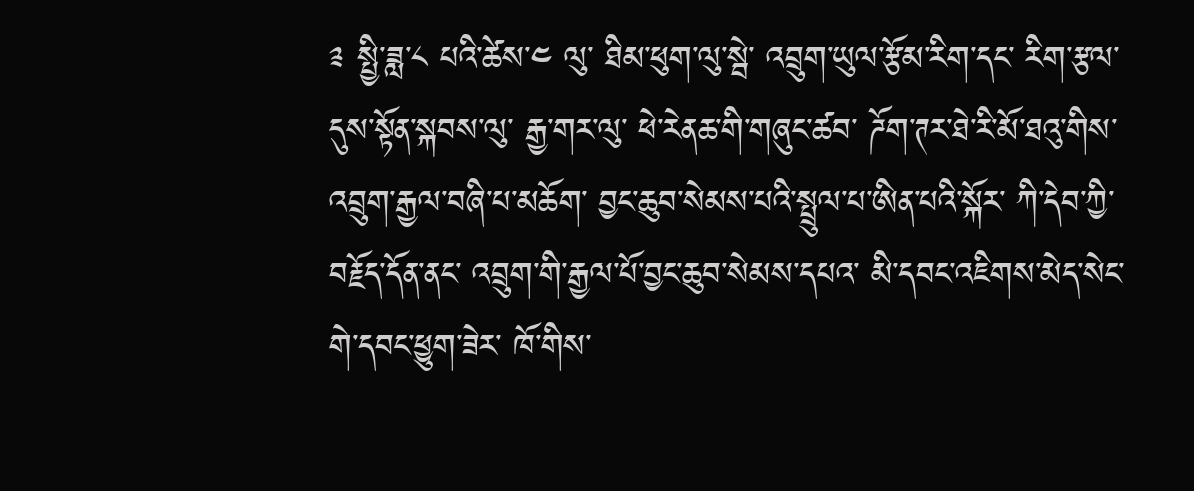༉ སྤྱི་ཟླ་༨ པའི་ཚེས་༤ ལུ་ ཐིམ་ཕུག་ལུ་སྦེ་ འབྲུག་ཡུལ་རྩོམ་རིག་དང་ རིག་རྩལ་དུས་སྟོན་སྐབས་ལུ་ རྒྱ་གར་ལུ་ ཕེ་རེནཆ་གི་གཞུང་ཚབ་ ཌོག་ཊར་ཐེ་རི་མོ་ཐའུ་གིས་ འབྲུག་རྒྱལ་བཞི་པ་མཆོག་ བྱང་ཆུབ་སེམས་པའི་སྤྲུལ་པ་ཨིན་པའི་སྐོར་ ཀི་དེབ་ཀྱི་བརྗོད་དོན་ནང་ འབྲུག་གི་རྒྱལ་པོ་བྱང་ཆུབ་སེམས་དཔའ་ མི་དབང་འཇིགས་མེད་སེང་གེ་དབང་ཕྱུག་ཟེར་ ཁོ་གིས་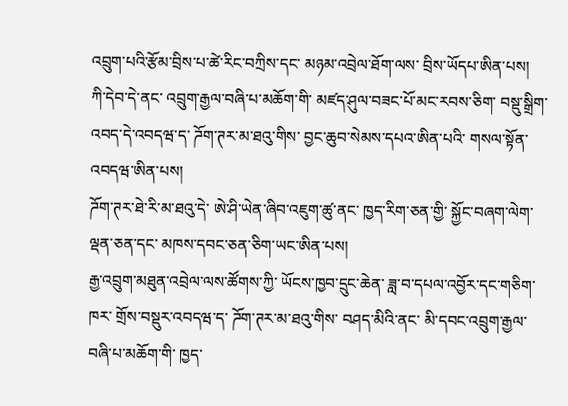འབྲུག་པའི་རྩོམ་བྲིས་པ་ཚེ་རིང་བཀྲིས་དང་ མཉམ་འབྲེལ་ཐོག་ལས་ བྲིས་ཡོདཔ་ཨིན་པས།
ཀི་དེབ་དེ་ནང་ འབྲུག་རྒྱལ་བཞི་པ་མཆོག་གི་ མཛད་ཤུལ་བཟང་པོ་མང་རབས་ཅིག་ བསྡུ་སྒྲིག་འབད་དེ་འབདཝ་ད་ ཌོག་ཊར་མ་ཐའུ་གིས་ བྱང་ཆུབ་སེམས་དཔའ་ཨིན་པའི་ གསལ་སྟོན་འབདཝ་ཨིན་པས།
ཌོག་ཊར་ཐེ་རི་མ་ཐའུ་དེ་ ཨེ་ཤི་ཡེན་ཞིབ་འཇུག་ཚུ་ནང་ ཁྱད་རིག་ཅན་གྱི་ སྐྱོང་བཞག་ལེག་ལྡན་ཅན་དང་ མཁས་དབང་ཅན་ཅིག་ཡང་ཨིན་པས།
རྒྱ་འབྲུག་མཐུན་འབྲེལ་ལས་ཚོགས་ཀྱི་ ཡོངས་ཁྱབ་དྲུང་ཆེན་ ཟླ་བ་དཔལ་འབྱོར་དང་གཅིག་ཁར་ གྲོས་བསྡུར་འབདཝ་ད་ ཌོག་ཊར་མ་ཐའུ་གིས་ བཤད་མིའི་ནང་ མི་དབང་འབྲུག་རྒྱལ་བཞི་པ་མཆོག་གི་ ཁྱད་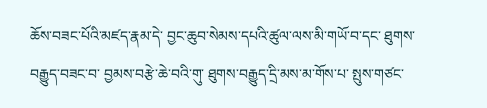ཆོས་བཟང་པོའི་མཛད་རྣམ་དེ་ བྱང་ཆུབ་སེམས་དཔའི་ཚུལ་ལས་མི་གཡོ་བ་དང་ ཐུགས་བརྒྱུད་བཟང་བ་ བྱམས་བརྩེ་ཆེ་བའི་གུ་ ཐུགས་བརྒྱུད་དྲི་མས་མ་གོས་པ་ སྤུས་གཙང་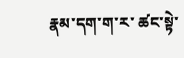རྣམ་དག་ག་ར་ ཚང་སྟེ་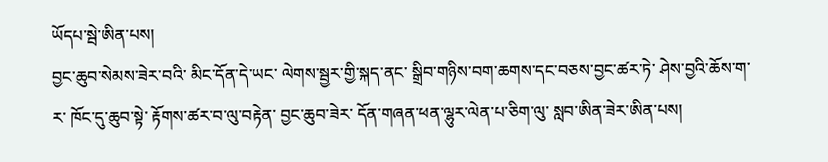ཡོདཔ་སྦེ་ཨིན་པས།
བྱང་ཆུབ་སེམས་ཟེར་བའི་ མིང་དོན་དེ་ཡང་ ལེགས་སྦྱར་གྱི་སྐད་ནང་ སྒྲིབ་གཉིས་བག་ཆགས་དང་བཅས་བྱང་ཚར་ཏེ་ ཤེས་བྱའི་ཆོས་ག་ར་ ཁོང་དུ་ཆུབ་སྟེ་ རྟོགས་ཚར་བ་ལུ་བརྟེན་ བྱང་ཆུབ་ཟེར་ དོན་གཞན་ཕན་ལྷུར་ལེན་པ་ཅིག་ལུ་ སླབ་ཨིན་ཟེར་ཨིན་པས།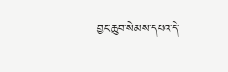བྱང་ཆུབ་སེམས་དཔའ་དེ་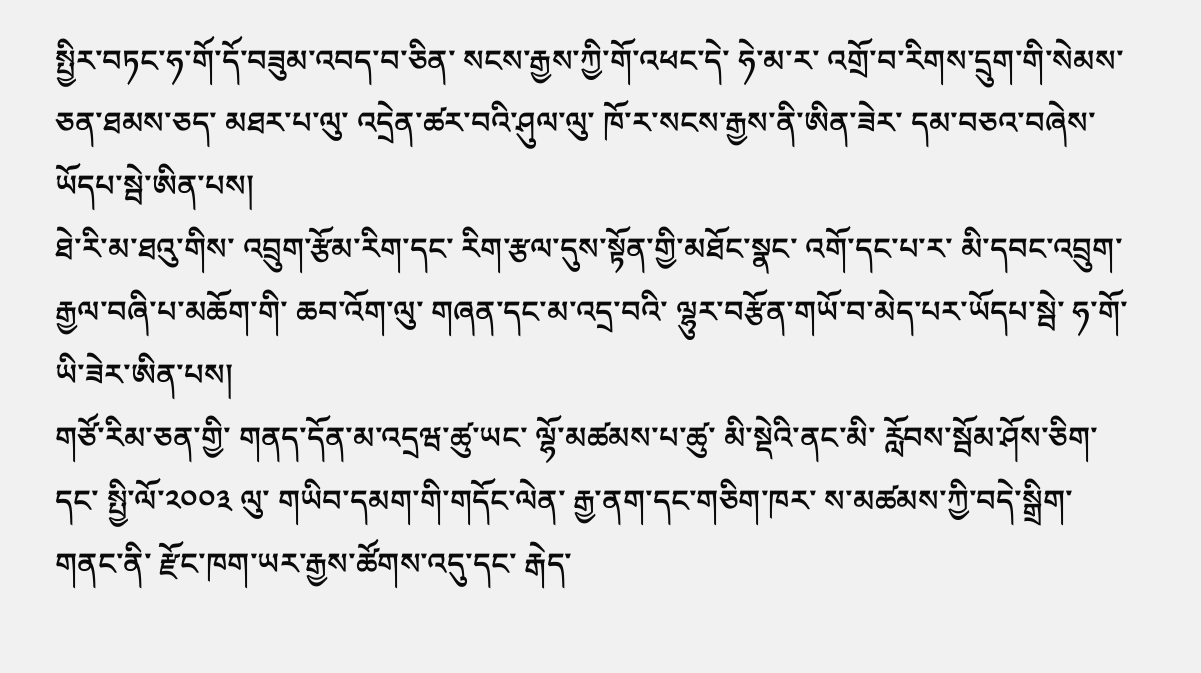སྤྱིར་བཏང་ཧ་གོ་དོ་བཟུམ་འབད་བ་ཅིན་ སངས་རྒྱས་ཀྱི་གོ་འཕང་དེ་ ཧེ་མ་ར་ འགྲོ་བ་རིགས་དྲུག་གི་སེམས་ཅན་ཐམས་ཅད་ མཐར་པ་ལུ་ འདྲེན་ཚར་བའི་ཤུལ་ལུ་ ཁོ་ར་སངས་རྒྱས་ནི་ཨིན་ཟེར་ དམ་བཅའ་བཞེས་ཡོདཔ་སྦེ་ཨིན་པས།
ཐེ་རི་མ་ཐའུ་གིས་ འབྲུག་རྩོམ་རིག་དང་ རིག་རྩལ་དུས་སྟོན་གྱི་མཐོང་སྣང་ འགོ་དང་པ་ར་ མི་དབང་འབྲུག་རྒྱལ་བཞི་པ་མཆོག་གི་ ཆབ་འོག་ལུ་ གཞན་དང་མ་འདྲ་བའི་ ལྷུར་བརྩོན་གཡོ་བ་མེད་པར་ཡོདཔ་སྦེ་ ཧ་གོ་ཡི་ཟེར་ཨིན་པས།
གཙོ་རིམ་ཅན་གྱི་ གནད་དོན་མ་འདྲཝ་ཚུ་ཡང་ ལྷོ་མཚམས་པ་ཚུ་ མི་སྡེའི་ནང་མི་ རློབས་སྦོམ་ཤོས་ཅིག་དང་ སྤྱི་ལོ་༢༠༠༣ ལུ་ གཡིབ་དམག་གི་གདོང་ལེན་ རྒྱ་ནག་དང་གཅིག་ཁར་ ས་མཚམས་ཀྱི་བདེ་སྒྲིག་གནང་ནི་ རྫོང་ཁག་ཡར་རྒྱས་ཚོགས་འདུ་དང་ རྒེད་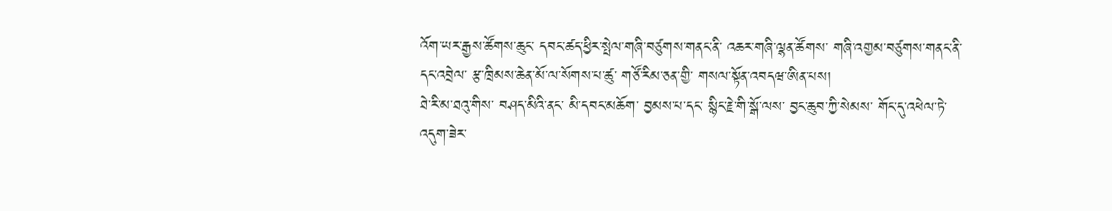འོག་ཡར་རྒྱས་ཚོགས་ཆུང་ དབང་ཚད་ཕྱིར་སྤེལ་གཞི་བཙུགས་གནང་ནི་ འཆར་གཞི་ལྷན་ཚོགས་ གཞི་འགྱམ་བཙུགས་གནང་ནི་དང་འབྲེལ་ རྩ་ཁྲིམས་ཆེན་མོ་ལ་སོགས་པ་ཚུ་ གཙོ་རིམ་ཅན་གྱི་ གསལ་སྟོན་འབདཝ་ཨིན་པས།
ཐེ་རི་མ་ཐའུ་གིས་ བཤད་མིའི་ནང་ མི་དབང་མཆོག་ བྱམས་པ་དང་ སྙིང་རྗེ་གི་སྒོ་ལས་ བྱང་ཆུབ་ཀྱི་སེམས་ གོང་དུ་འཕེལ་ཏེ་འདུག་ཟེར་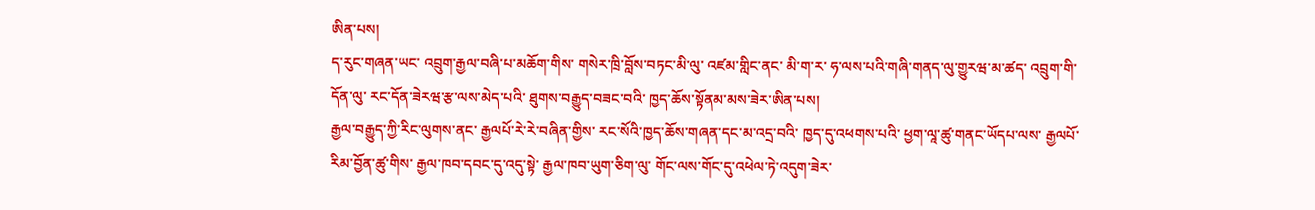ཨིན་པས།
ད་རུང་གཞན་ཡང་ འབྲུག་རྒྱལ་བཞི་པ་མཆོག་གིས་ གསེར་ཁྲི་བློས་བཏང་མི་ལུ་ འཛམ་གླིང་ནང་ མི་ག་ར་ ཧ་ལས་པའི་གཞི་གནད་ལུ་གྱུརཝ་མ་ཚད་ འབྲུག་གི་དོན་ལུ་ རང་དོན་ཟེརཝ་རྩ་ལས་མེད་པའི་ ཐུགས་བརྒྱུད་བཟང་བའི་ ཁྱད་ཆོས་སྟོནམ་མས་ཟེར་ཨིན་པས།
རྒྱལ་བརྒྱུད་ཀྱི་རིང་ལུགས་ནང་ རྒྱལཔོ་རེ་རེ་བཞིན་གྱིས་ རང་སོའི་ཁྱད་ཆོས་གཞན་དང་མ་འདྲ་བའི་ ཁྱད་དུ་འཕགས་པའི་ ཕྱག་ལཱ་ཚུ་གནང་ཡོདཔ་ལས་ རྒྱལཔོ་རིམ་བྱོན་ཚུ་གིས་ རྒྱལ་ཁབ་དབང་དུ་འདུ་སྟེ་ རྒྱལ་ཁབ་ཡུག་ཅིག་ལུ་ གོང་ལས་གོང་དུ་འཕེལ་ཏེ་འདུག་ཟེར་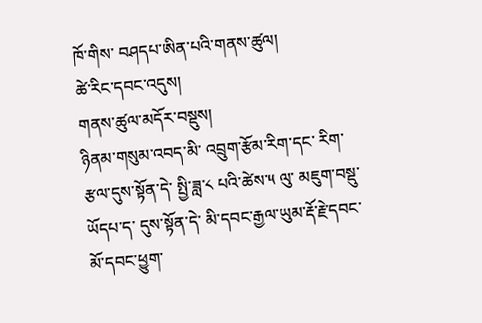ཁོ་གིས་ བཤདཔ་ཨིན་པའི་གནས་ཚུལ།
ཚེ་རིང་དབང་འདུས།
གནས་ཚུལ་མདོར་བསྡུས།
ཉིནམ་གསུམ་འབད་མི་ འབྲུག་རྩོམ་རིག་དང་ རིག་རྩལ་དུས་སྟོན་དེ་ སྤྱི་ཟླ་༨ པའི་ཚེས་༥ ལུ་ མཇུག་བསྡུ་ཡོདཔ་ད་ དུས་སྟོན་དེ་ མི་དབང་རྒྱལ་ཡུམ་རྡོ་རྗེ་དབང་མོ་དབང་ཕྱུག་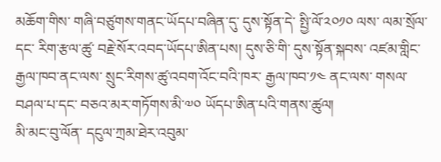མཆོག་གིས་ གཞི་བཙུགས་གནང་ཡོདཔ་བཞིན་དུ་ དུས་སྟོན་དེ་ སྤྱི་ལོ་༢༠༡༠ ལས་ ལམ་སྲོལ་དང་ རིག་རྩལ་ཚུ་ བརྗེ་སོར་འབད་ཡོདཔ་ཨིན་པས། དུས་ཅི་གི་ དུས་སྟོན་སྐབས་ འཛམ་གླིང་རྒྱལ་ཁབ་ནང་ལས་ སྲུང་རིགས་ཚུ་འབག་འོང་བའི་ཁར་ རྒྱལ་ཁབ་༡༤ ནང་ལས་ གསལ་བཤལ་པ་དང་ བཅའ་མར་གཏོགས་མི་༧༠ ཡོདཔ་ཨིན་པའི་གནས་ཚུལ།
མི་མང་བུ་ལོན་ དངུལ་ཀྲམ་ཐེར་འབུམ་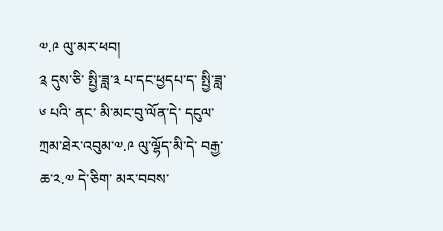༧.༩ ལུ་མར་ཕབ།
༉ དུས་ཅི་ སྤྱི་ཟླ་༣ པ་དང་ཕྱདཔ་ད་ སྤྱི་ཟླ་༦ པའི་ ནང་ མི་མང་བུ་ལོན་དེ་ དངུལ་ཀྲམ་ཐེར་འབུམ་༧.༩ ལུ་ལྷོད་མི་དེ་ བརྒྱ་ཆ་༢.༧ དེ་ཅིག་ མར་བབས་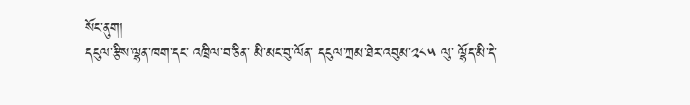སོང་ནུག།
དངུལ་རྩིས་ལྷན་ཁག་དང་ འཁྲིལ་བ་ཅིན་ མི་མང་བུ་ལོན་ དངུལ་ཀྲམ་ཐེར་འབུམ་༢༨༥ ལུ་ ལྷོད་མི་དེ་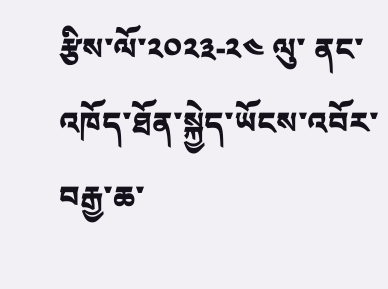རྩིས་ལོ་༢༠༢༣-༢༤ ལུ་ ནང་འཁོད་ཐོན་སྐྱེད་ཡོངས་འབོར་ བརྒྱ་ཆ་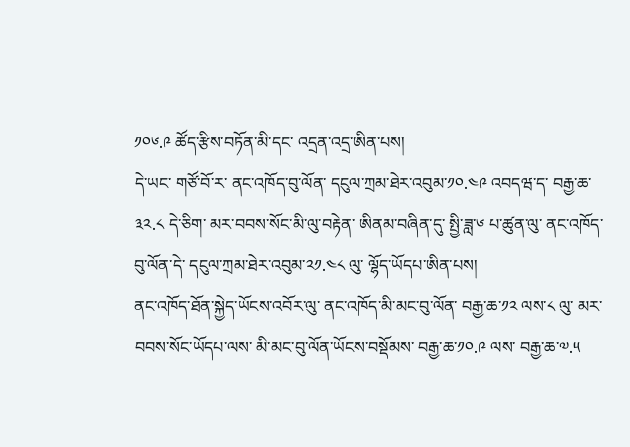༡༠༦.༩ ཚོད་རྩིས་བཏོན་མི་དང་ འདྲན་འདྲ་ཨིན་པས།
དེ་ཡང་ གཙོ་བོ་ར་ ནང་འཁོད་བུ་ལོན་ དངུལ་ཀྲམ་ཐེར་འབུམ་༡༠.༤༩ འབདཝ་ད་ བརྒྱ་ཆ་༣༢.༨ དེ་ཅིག་ མར་བབས་སོང་མི་ལུ་བརྟེན་ ཨིནམ་བཞིན་དུ་ སྤྱི་ཟླ་༦ པ་ཚུན་ལུ་ ནང་འཁོད་བུ་ལོན་དེ་ དངུལ་ཀྲམ་ཐེར་འབུམ་༢༡.༤༨ ལུ་ ལྷོད་ཡོདཔ་ཨིན་པས།
ནང་འཁོད་ཐོན་སྐྱེད་ཡོངས་འབོར་ལུ་ ནང་འཁོད་མི་མང་བུ་ལོན་ བརྒྱ་ཆ་༡༢ ལས་༨ ལུ་ མར་བབས་སོང་ཡོདཔ་ལས་ མི་མང་བུ་ལོན་ཡོངས་བསྡོམས་ བརྒྱ་ཆ་༡༠.༩ ལས་ བརྒྱ་ཆ་༧.༥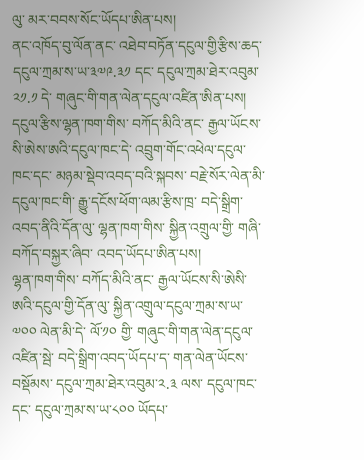ལུ་ མར་བབས་སོང་ཡོདཔ་ཨིན་པས།
ནང་འཁོད་བུ་ལོན་ནང་ འཐེབ་བཏོན་དངུལ་གྱི་རྩིས་ཆད་ དངུལ་ཀྲམ་ས་ཡ་༣༧༩.༣༡ དང་ དངུལ་ཀྲམ་ཐེར་འབུམ་༢༡.༡ དེ་ གཞུང་གི་གན་ལེན་དངུལ་འཛིན་ཨིན་པས།
དངུལ་རྩིས་ལྷན་ཁག་གིས་ བཀོད་མིའི་ནང་ རྒྱལ་ཡོངས་སི་ཨེས་ཨའི་དངུལ་ཁང་དེ་ འབྲུག་གོང་འཕེལ་དངུལ་ཁང་དང་ མཉམ་སྡེབ་འབད་བའི་སྐབས་ བརྗེ་སོར་ལེན་མི་དངུལ་ཁང་གི་ རྒྱུ་དངོས་ཕོག་ལམ་རྩིས་ཁྲ་ བདེ་སྒྲིག་འབད་ནིའི་དོན་ལུ་ ལྷན་ཁག་གིས་ སྐྱིན་འགྲུལ་གྱི་ གཞི་བཀོད་བསྐྱར་ཞིབ་ འབད་ཡོདཔ་ཨིན་པས།
ལྷན་ཁག་གིས་ བཀོད་མིའི་ནང་ རྒྱལ་ཡོངས་སི་ཨེསི་ཨའི་དངུལ་གྱི་དོན་ལུ་ སྐྱིན་འགྲུལ་དངུལ་ཀྲམ་ས་ཡ་༧༠༠ ལེན་མི་དེ་ ལོ་༡༠ གྱི་ གཞུང་གི་གན་ལེན་དངུལ་འཛིན་སྦེ་ བདེ་སྒྲིག་འབད་ཡོདཔ་ད་ གན་ལེན་ཡོངས་བསྡོམས་ དངུལ་ཀྲམ་ཐེར་འབུམ་༢.༣ ལས་ དངུལ་ཁང་དང་ དངུལ་ཀྲམ་ས་ཡ་༨༠༠ ཡོདཔ་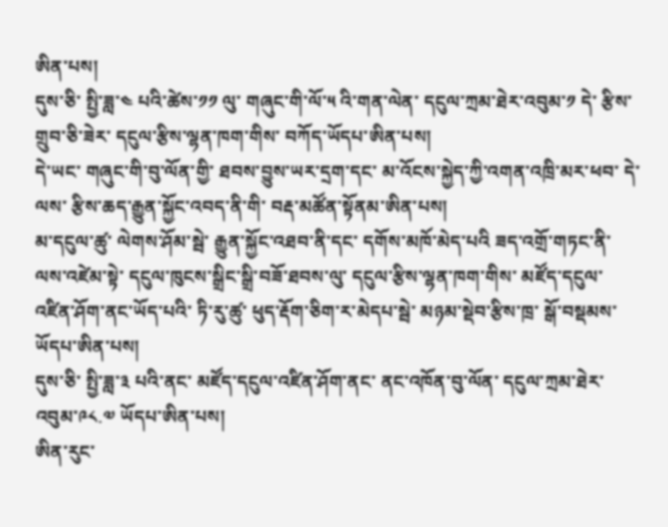ཨིན་པས།
དུས་ཅི་ སྤྱི་ཟླ་༤ པའི་ཚེས་༡༡ ལུ་ གཞུང་གི་ལོ་༥ འི་གན་ལེན་ དངུལ་ཀྲམ་ཐེར་འབུམ་༡ དེ་ རྩིས་གྲུབ་ཅི་ཟེར་ དངུལ་རྩིས་ལྷན་ཁག་གིས་ བཀོད་ཡོདཔ་ཨིན་པས།
དེ་ཡང་ གཞུང་གི་བུ་ལོན་གྱི་ ཐབས་བྱུས་ཡར་དྲག་དང་ མ་འོངས་སྐྱེད་ཀྱི་འགན་འཁྲི་མར་ཕབ་ དེ་ལས་ རྩིས་ཆད་རྒྱུན་སྐྱོང་འབད་ནི་གི་ བརྡ་མཚོན་སྟོནམ་ཨིན་པས།
མ་དངུལ་ཚུ་ ལེགས་ཤོམ་སྦེ་ རྒྱུན་སྐྱོང་འཐབ་ནི་དང་ དགོས་མཁོ་མེད་པའི ཟད་འགྲོ་གཏང་ནི་ལས་འཛེམ་སྟེ་ དངུལ་ཁུངས་སྒྲིང་སྒྲི་བཟོ་ཐབས་ལུ་ དངུལ་རྩིས་ལྷན་ཁག་གིས་ མཛོད་དངུལ་འཛིན་ཤོག་ནང་ཡོད་པའི་ ཏི་རུ་ཚུ་ ཕུད་རྡོག་ཅིག་ར་མེདཔ་སྦེ་ མཉམ་སྡེབ་རྩིས་ཁྲ་ སྒོ་བསྡམས་ཡོདཔ་ཨིན་པས།
དུས་ཅི་ སྤྱི་ཟླ་༣ པའི་ནང་ མཛོད་དངུལ་འཛིན་ཤོག་ནང་ ནང་འཁོན་བུ་ལོན་ དངུལ་ཀྲམ་ཐེར་འབུམ་༩༨.༧ ཡོདཔ་ཨིན་པས།
ཨིན་རུང་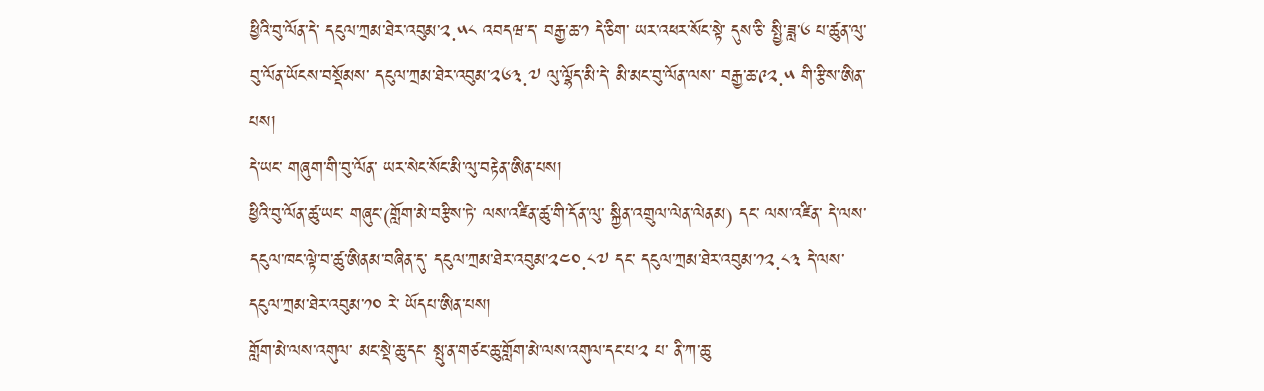ཕྱིའི་བུ་ལོན་དེ་ དངུལ་ཀྲམ་ཐེར་འབུམ་༢.༥༨ འབདཝ་ད་ བརྒྱ་ཆ་༡ དེ་ཅིག་ ཡར་འཕར་སོང་སྟེ་ དུས་ཅི་ སྤྱི་ཟླ་༦ པ་ཚུན་ལུ་ བུ་ལོན་ཡོངས་བསྡོམས་ དངུལ་ཀྲམ་ཐེར་འབུམ་༢༦༣.༧ ལུ་ལྷོད་མི་དེ་ མི་མང་བུ་ལོན་ལས་ བརྒྱ་ཆ་༩༢.༥ གི་རྩིས་ཨིན་པས།
དེ་ཡང་ གཞུག་གི་བུ་ལོན་ ཡར་སེང་སོང་མི་ལུ་བརྟེན་ཨིན་པས།
ཕྱིའི་བུ་ལོན་ཚུ་ཡང་ གཞུང་(གློག་མེ་བརྩིས་ཏེ་ ལས་འཛིན་ཚུ་གི་དོན་ལུ་ སྐྱིན་འགྲུལ་ལེན་ལེནམ) དང་ ལས་འཛིན་ དེ་ལས་ དངུལ་ཁང་ལྟེ་བ་ཚུ་ཨིནམ་བཞིན་དུ་ དངུལ་ཀྲམ་ཐེར་འབུམ་༢༤༠.༨༧ དང་ དངུལ་ཀྲམ་ཐེར་འབུམ་༡༢.༨༣ དེ་ལས་ དངུལ་ཀྲམ་ཐེར་འབུམ་༡༠ རེ་ ཡོདཔ་ཨིན་པས།
གློག་མེ་ལས་འགུལ་ མང་སྡེ་ཆུ་དང་ སྤུ་ན་གཙང་ཆུ་གློག་མེ་ལས་འགུལ་དང་པ་༢ པ་ ནི་ཀ་ཆུ་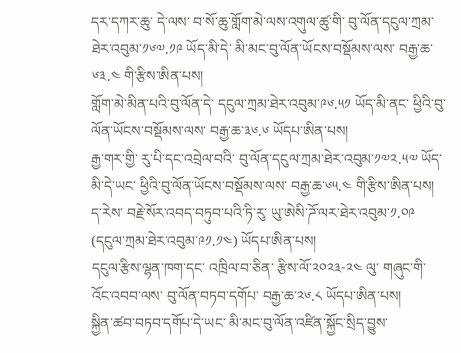དར་དཀར་ཆུ་ དེ་ལས་ བ་སོ་ཆུ་གློག་མེ་ལས་འགུལ་ཚུ་གི་ བུ་ལོན་དངུལ་ཀྲམ་ཐེར་འབུམ་༡༦༧.༡༩ ཡོད་མི་དེ་ མི་མང་བུ་ལོན་ཡོངས་བསྡོམས་ལས་ བརྒྱ་ཆ་༦༣.༤ གི་རྩིས་ཨིན་པས།
གློག་མེ་མིན་པའི་བུ་ལོན་དེ་ དངུལ་ཀྲམ་ཐེར་འབུམ་༩༦.༥༡ ཡོད་མི་ནང་ ཕྱིའི་བུ་ལོན་ཡོངས་བསྡོམས་ལས་ བརྒྱ་ཆ་༣༦.༦ ཡོདཔ་ཨིན་པས།
རྒྱ་གར་གྱི་ རུ་པི་དང་འབྲེལ་བའི་ བུ་ལོན་དངུལ་ཀྲམ་ཐེར་འབུམ་༡༧༢.༥༧ ཡོད་མི་དེ་ཡང་ ཕྱིའི་བུ་ལོན་ཡོངས་བསྡོམས་ལས་ བརྒྱ་ཆ་༦༥.༤ གི་རྩིས་ཨིན་པས།
ད་རེས་ བརྗེ་སོར་འབད་བཏུབ་པའི་ཏི་རུ་ ཡུ་ཨེསི་ཌོ་ལར་ཐེར་འབུམ་༡.༠༩ (དངུལ་ཀྲམ་ཐེར་འབུམ་༩༡.༡༤) ཡོདཔ་ཨིན་པས།
དངུལ་རྩིས་ལྷན་ཁག་དང་ འཁྲིལ་བ་ཅིན་ རྩིས་ལོ་༢༠༢༣-༢༤ ལུ་ གཞུང་གི་འོང་འབབ་ལས་ བུ་ལོན་བཏབ་དགོཔ་ བརྒྱ་ཆ་༢༦.༨ ཡོདཔ་ཨིན་པས།
སྐྱིན་ཚབ་བཏབ་དགོཔ་དེ་ཡང་ མི་མང་བུ་ལོན་འཛིན་སྐྱོང་སྲིད་བྱུས་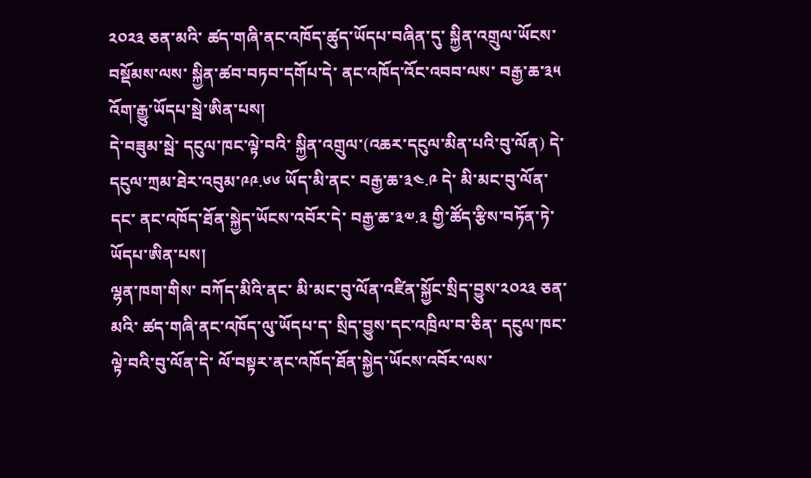༢༠༢༣ ཅན་མའི་ ཚད་གཞི་ནང་འཁོད་ཚུད་ཡོདཔ་བཞིན་དུ་ སྐྱིན་འགྲུལ་ཡོངས་བསྡོམས་ལས་ སྐྱིན་ཚབ་བཏབ་དགོཔ་དེ་ ནང་འཁོད་འོང་འབབ་ལས་ བརྒྱ་ཆ་༣༥ འོག་རྒྱུ་ཡོདཔ་སྦེ་ཨིན་པས།
དེ་བཟུམ་སྦེ་ དངུལ་ཁང་ལྟེ་བའི་ སྐྱིན་འགྲུལ་(འཆར་དངུལ་མིན་པའི་བུ་ལོན) དེ་ དངུལ་ཀྲམ་ཐེར་འབུམ་༩༩.༦༦ ཡོད་མི་ནང་ བརྒྱ་ཆ་༣༤.༩ དེ་ མི་མང་བུ་ལོན་དང་ ནང་འཁོད་ཐོན་སྐྱེད་ཡོངས་འབོར་དེ་ བརྒྱ་ཆ་༣༧.༣ གྱི་ཚོད་རྩིས་བཏོན་ཏེ་ ཡོདཔ་ཨིན་པས།
ལྷན་ཁག་གིས་ བཀོད་མིའི་ནང་ མི་མང་བུ་ལོན་འཛིན་སྐྱོང་སྲིད་བྱུས་༢༠༢༣ ཅན་མའི་ ཚད་གཞི་ནང་འཁོད་ལུ་ཡོདཔ་ད་ སྲིད་བྱུས་དང་འཁྲིལ་བ་ཅིན་ དངུལ་ཁང་ལྟེ་བའི་བུ་ལོན་དེ་ ལོ་བསྟར་ནང་འཁོད་ཐོན་སྐྱེད་ཡོངས་འབོར་ལས་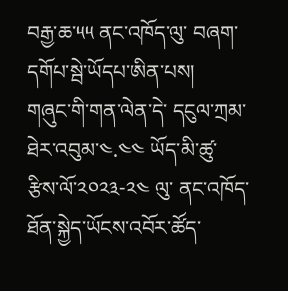བརྒྱ་ཆ་༥༥ ནང་འཁོད་ལུ་ བཞག་དགོཔ་སྦེ་ཡོདཔ་ཨིན་པས།
གཞུང་གི་གན་ལེན་དེ་ དངུལ་ཀྲམ་ཐེར་འབུམ་༤.༤༤ ཡོད་མི་ཚུ་ རྩིས་ལོ་༢༠༢༣-༢༤ ལུ་ ནང་འཁོད་ཐོན་སྐྱེད་ཡོངས་འབོར་ཚོད་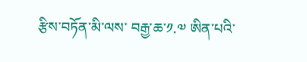རྩིས་བཏོན་མི་ལས་ བརྒྱ་ཆ་༡.༧ ཨིན་པའི་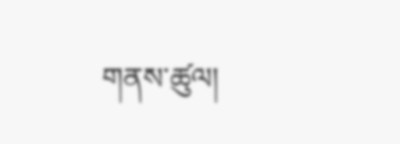གནས་ཚུལ།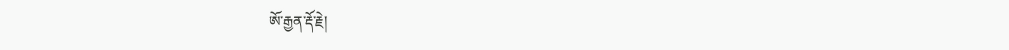ཨོ་རྒྱན་རྡོ་རྗེ།